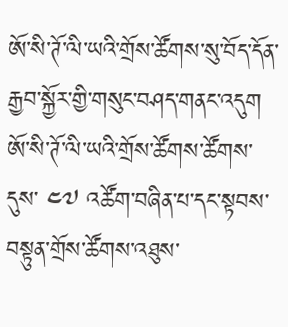ཨོ་སི་ཊོ་ལི་ཡའི་གྲོས་ཚོགས་སུ་བོད་དོན་རྒྱབ་སྐྱོར་གྱི་གསུང་བཤད་གནང་འདུག
ཨོ་སི་ཊོ་ལི་ཡའི་གྲོས་ཚོགས་ཚོགས་དུས་ ༤༧ འཚོག་བཞིན་པ་དང་སྟབས་བསྟུན་གྲོས་ཚོགས་འཐུས་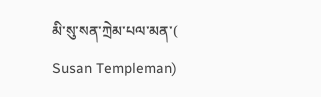མི་སུ་སན་ཀྲེམ་པལ་མན་( Susan Templeman)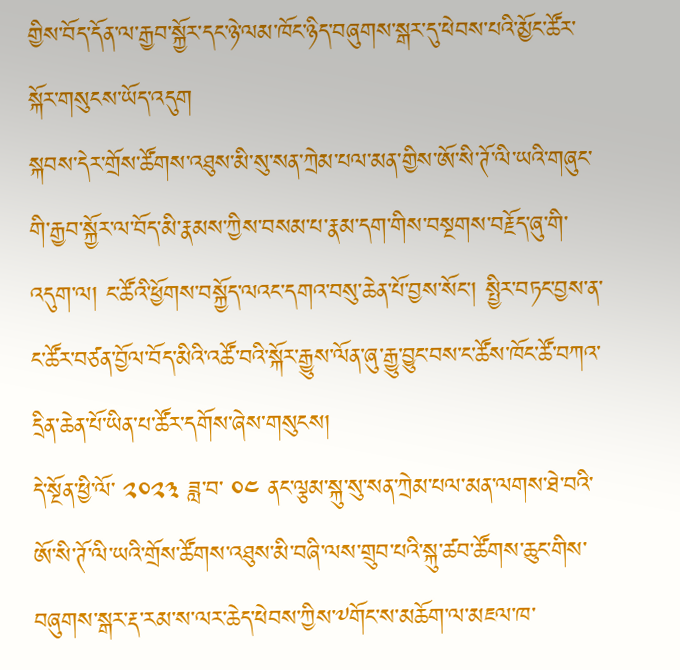གྱིས་བོད་དོན་ལ་རྒྱབ་སྐྱོར་དང་ཉེ་ལམ་ཁོང་ཉིད་བཞུགས་སྒར་དུ་ཕེབས་པའི་མྱོང་ཚོར་སྐོར་གསུངས་ཡོད་འདུག
སྐབས་དེར་གྲོས་ཚོགས་འཐུས་མི་སུ་སན་ཀྲེམ་པལ་མན་གྱིས་ཨོ་སི་ཊོ་ལི་ཡའི་གཞུང་གི་རྒྱབ་སྐྱོར་ལ་བོད་མི་རྣམས་ཀྱིས་བསམ་པ་རྣམ་དག་གིས་བསྔགས་བརྗོད་ཞུ་གི་འདུག་ལ། ང་ཚོའི་ཕྱོགས་བསྐྱོད་ལའང་དགའ་བསུ་ཆེན་པོ་བྱས་སོང་། སྤྱིར་བཏང་བྱས་ན་ང་ཚོར་བཙན་བྱོལ་བོད་མིའི་འཚོ་བའི་སྐོར་རྒྱུས་ལོན་ཞུ་རྒྱུ་བྱུང་བས་ང་ཚོས་ཁོང་ཚོ་བཀའ་དྲིན་ཆེན་པོ་ཡིན་པ་ཚོར་དགོས་ཞེས་གསུངས།
དེ་སྔོན་ཕྱི་ལོ་ ༢༠༢༣ ཟླ་བ་ ༠༤ ནང་ལྕམ་སྐུ་སུ་སན་ཀྲེམ་པལ་མན་ལགས་ཐེ་བའི་ཨོ་སི་ཊོ་ལི་ཡའི་གྲོས་ཚོགས་འཐུས་མི་བཞི་ལས་གྲུབ་པའི་སྐུ་ཚབ་ཚོགས་ཆུང་གིས་བཞུགས་སྒར་རྡ་རམ་ས་ལར་ཆེད་ཕེབས་ཀྱིས་༸གོང་ས་མཆོག་ལ་མཇལ་ཁ་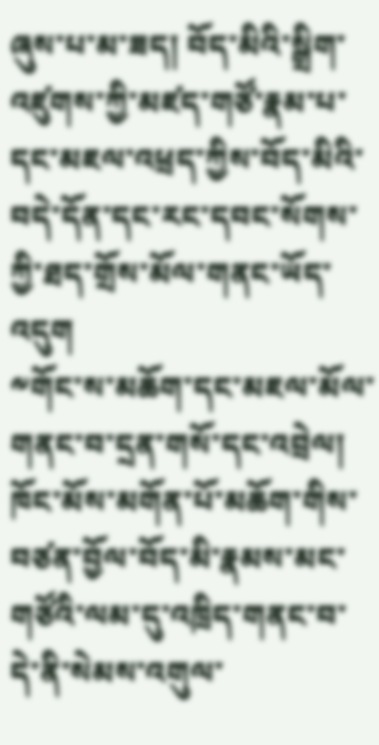ཞུས་པ་མ་ཟད། བོད་མིའི་སྒྲིག་འཛུགས་ཀྱི་མཛད་གཙོ་རྣམ་པ་དང་མཇལ་འཕྲད་ཀྱིས་བོད་མིའི་བདེ་དོན་དང་རང་དབང་སོགས་ཀྱི་ཐད་གྲོས་མོལ་གནང་ཡོད་འདུག
༸གོང་ས་མཆོག་དང་མཇལ་མོལ་གནང་བ་དྲན་གསོ་དང་འབྲེལ། ཁོང་མོས་མགོན་པོ་མཆོག་གིས་བཙན་བྱོལ་བོད་མི་རྣམས་མང་གཙོའི་ལམ་དུ་འཁྲིད་གནང་བ་དེ་ནི་སེམས་འགུལ་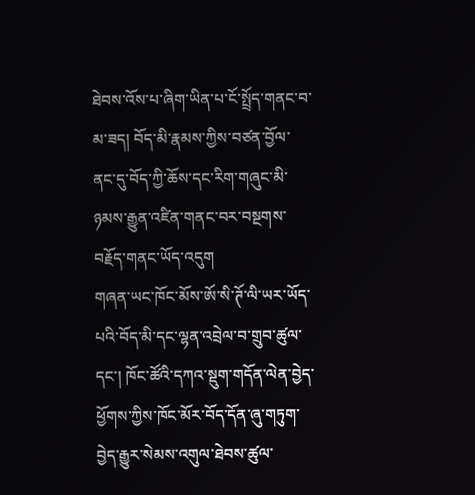ཐེབས་འོས་པ་ཞིག་ཡིན་པ་ངོ་སྤྲོད་གནང་བ་མ་ཟད། བོད་མི་རྣམས་ཀྱིས་བཙན་བྱོལ་ནང་དུ་བོད་ཀྱི་ཆོས་དང་རིག་གཞུང་མི་ཉམས་རྒྱུན་འཛིན་གནང་བར་བསྔགས་བརྗོད་གནང་ཡོད་འདུག
གཞན་ཡང་ཁོང་མོས་ཨོ་སི་ཊོ་ལི་ཡར་ཡོད་པའི་བོད་མི་དང་ལྷན་འབྲེལ་བ་གྲུབ་ཚུལ་དང་། ཁོང་ཚོའི་དཀའ་སྡུག་གདོན་ལེན་བྱེད་ཕྱོགས་ཀྱིས་ཁོང་མོར་བོད་དོན་ཞུ་གཏུག་བྱེད་རྒྱུར་སེམས་འགུལ་ཐེབས་ཚུལ་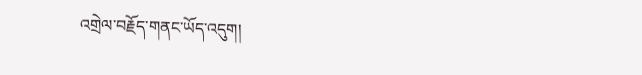འགྲེལ་བརྗོད་གནང་ཡོད་འདུག།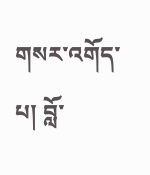གསར་འགོད་པ། བློ་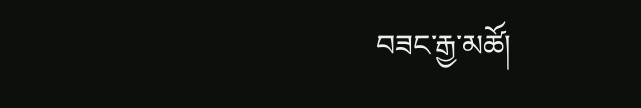བཟང་རྒྱ་མཚོ།